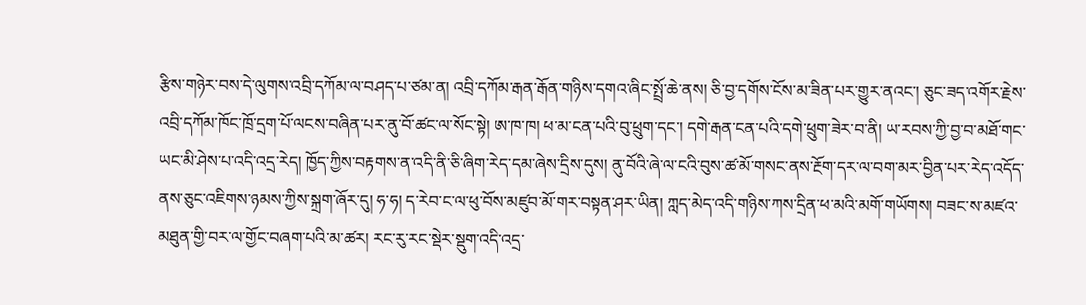རྩིས་གཉེར་བས་དེ་ལུགས་འབྲི་དཀོམ་ལ་བཤད་པ་ཙམ་ན། འབྲི་དཀོམ་རྒན་རྒོན་གཉིས་དགའ་ཞིང་སྤྲོ་ཆེ་ནས། ཅི་བྱ་དགོས་ངོས་མ་ཟིན་པར་གྱུར་ནའང་། ཅུང་ཟད་འགོར་རྗེས་འབྲི་དཀོམ་ཁོང་ཁྲོ་དྲག་པོ་ལངས་བཞིན་པར་ནུ་བོ་ཚང་ལ་སོང་སྟེ། ཨ་ཁ་ཁ། ཕ་མ་ངན་པའི་བུ་ཕྲུག་དང་། དགེ་རྒན་ངན་པའི་དགེ་ཕྲུག་ཟེར་བ་ནི། ཡ་རབས་ཀྱི་བྱ་བ་མཐོ་གང་ཡང་མི་ཤེས་པ་འདི་འདྲ་རེད། ཁྱོད་ཀྱིས་བརྟགས་ན་འདི་ནི་ཅི་ཞིག་རེད་དམ་ཞེས་དྲིས་དུས། ནུ་བོའི་ཞེ་ལ་ངའི་བུས་ཚ་མོ་གསང་ནས་རྔོག་དར་ལ་བག་མར་བྱིན་པར་རེད་འདོད་ནས་ཅུང་འཇིགས་ཉམས་ཀྱིས་སྐྲག་ཞོར་དུ། ཧ་ཧ། ད་རེབ་ང་ལ་ཕུ་བོས་མཛུབ་མོ་གར་བསྟན་ཤར་ཡིན། ཀླད་མེད་འདི་གཉིས་ཀས་དྲིན་ཕ་མའི་མགོ་གཡོགས། བཟང་ས་མཛའ་མཐུན་གྱི་བར་ལ་གྱོང་བཞག་པའི་མ་ཚར། རང་རུ་རང་སྡེར་སྡུག་འདི་འདྲ་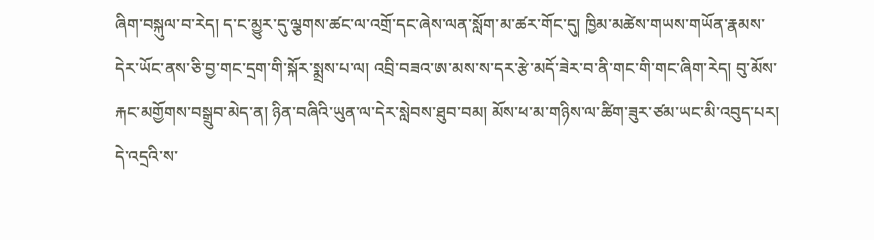ཞིག་བསྐུལ་བ་རེད། ད་ང་མྱུར་དུ་ལྕགས་ཚང་ལ་འགྲོ་དང་ཞེས་ལན་སློག་མ་ཚར་གོང་དུ། ཁྱིམ་མཚེས་གཡས་གཡོན་རྣམས་དེར་ཡོང་ནས་ཅི་བྱ་གང་དྲག་གི་སྐོར་སྨྲས་པ་ལ། འབྲི་བཟའ་ཨ་མས་ས་དར་རྩེ་མདོ་ཟེར་བ་ནི་གང་གི་གང་ཞིག་རེད། བུ་མོས་རྐང་མགྱོགས་བསྒྲུབ་མེད་ན། ཉིན་བཞིའི་ཡུན་ལ་དེར་སླེབས་ཐུབ་བམ། མོས་ཕ་མ་གཉིས་ལ་ཚིག་ཟུར་ཙམ་ཡང་མི་འབུད་པར། དེ་འདྲའི་ས་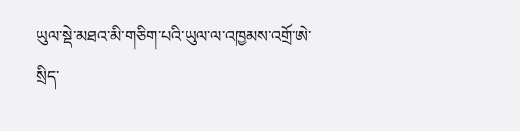ཡུལ་སྡེ་མཐའ་མི་གཅིག་པའི་ཡུལ་ལ་འཁྱམས་འགྲོ་ཨེ་སྲིད་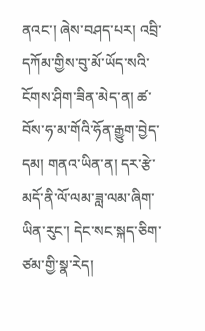ནའང་། ཞེས་བཤད་པར། འབྲི་དཀོམ་གྱིས་བུ་མོ་ཡོད་སའི་ངོགས་ཤིག་ཟིན་མེད་ན། ཚ་བོས་ཧ་མ་གོའི་ཧོན་རྒྱུག་བྱེད་དམ། གནའ་ཡིན་ན། དར་རྩེ་མདོ་ནི་ལོ་ལམ་ཟླ་ལམ་ཞིག་ཡིན་རུང་། དེང་སང་སྐད་ཅིག་ཙམ་གྱི་སྣ་རེད།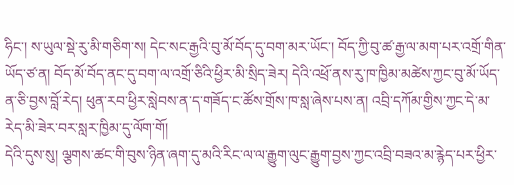ཧིང་། ས་ཡུལ་སྡེ་རུ་མི་གཅིག་ས། དེང་སང་རྒྱའི་བུ་མོ་བོད་དུ་བག་མར་ཡོང་། བོད་ཀྱི་བུ་ཚ་རྒྱ་ལ་མག་པར་འགྲོ་གིན་ཡོད་ཙ་ན། བོད་མོ་བོད་ནང་དུ་བག་ལ་འགྲོ་ཅིའི་ཕྱིར་མི་སྲིད་ཟེར། དེའི་འཕྲོ་ནས་རུ་ཁ་ཁྱིམ་མཚེས་ཀྱང་བུ་མོ་ཡོད་ན་ཅི་བྱས་བློ་རེད། ཕུན་རབ་ཕྱིར་སླེབས་ན་ད་གཟོད་ང་ཚོས་གྲོས་ཁ་སླ་ཞེས་པས་ན། འབྲི་དཀོམ་གྱིས་ཀྱང་དེ་མ་རེད་མི་ཟེར་བར་སླར་ཁྱིམ་དུ་ལོག་གོ།
དེའི་དུས་སུ། ལྕགས་ཚང་གི་བུས་ཉིན་ཞག་དུ་མའི་རིང་ལ་ལ་རྒྱུག་ལུང་རྒྱུག་བྱས་ཀྱང་འབྲི་བཟའ་མ་རྙེད་པར་ཕྱིར་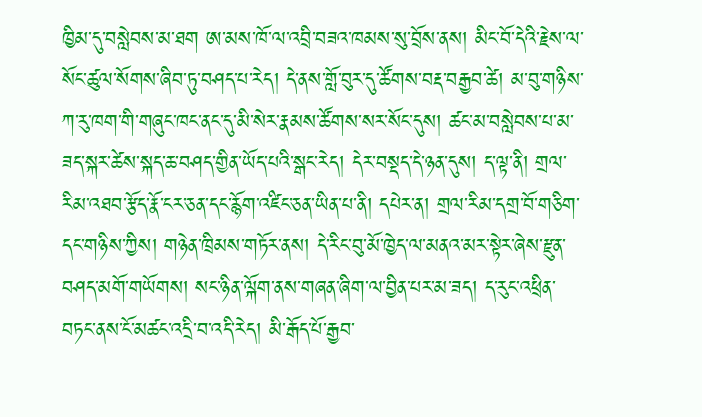ཁྱིམ་དུ་བསླེབས་མ་ཐག ཨ་མས་ཁོ་ལ་འབྲི་བཟའ་ཁམས་སུ་བྲོས་ནས། མིང་བོ་དེའི་རྗེས་ལ་སོང་ཚུལ་སོགས་ཞིབ་ཏུ་བཤད་པ་རེད། དེ་ནས་གློ་བུར་དུ་ཚོགས་བརྡ་བརྒྱབ་ཚེ། མ་བུ་གཉིས་ཀ་རུ་ཁག་གི་གཞུང་ཁང་ནང་དུ་མི་སེར་རྣམས་ཚོགས་སར་སོང་དུས། ཚང་མ་བསླེབས་པ་མ་ཟད་སྐར་ཚེས་སྐད་ཆ་བཤད་གྱིན་ཡོད་པའི་སྒང་རེད། དེར་བསྡད་དེ་ཉན་དུས། ད་ལྟ་ནི། གྲལ་རིམ་འཐབ་རྩོད་རྣོ་ངར་ཅན་དང་རྙོག་འཛིང་ཅན་ཡིན་པ་ནི། དཔེར་ན། གྲལ་རིམ་དགྲ་བོ་གཅིག་དང་གཉིས་ཀྱིས། གཉེན་ཁྲིམས་གཏོར་ནས། དེ་རིང་བུ་མོ་ཁྱེད་ལ་མནའ་མར་སྟེར་ཞེས་རྫུན་བཤད་མགོ་གཡོགས། སང་ཉིན་ལྐོག་ནས་གཞན་ཞིག་ལ་བྱིན་པར་མ་ཟད། ད་རུང་འཕྲིན་བཏང་ནས་ངོ་མཚང་འདྲི་བ་འདི་རེད། མི་རྒོད་པོ་རྒྱབ་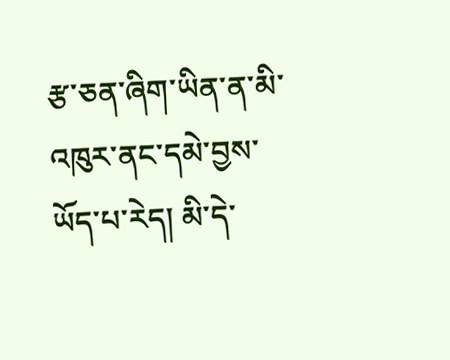རྩ་ཅན་ཞིག་ཡིན་ན་མི་འཁུར་ནང་དམེ་བྱས་ཡོད་པ་རེད། མི་དེ་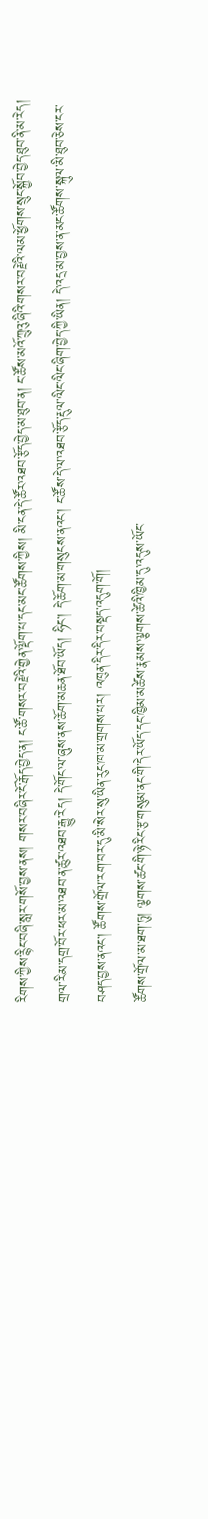རིགས་ཀྱིས་རྙིང་བཞི་སླར་གསོ་བྱས་ནས། གསར་བཞིར་ངོ་རྒོད་བྱེད་ན། ང་ཚོ་གསར་བརྗེའི་གྱེན་ལྡོག་པ་དང་མང་ཚོགས་ཀྱིས། མི་ངན་དེ་ཚོར་འཐབ་རྩོད་བྱེད་མ་ཐུབ་ན། ང་ཚོས་མའོ་ཀྲུའུ་ཞིའི་གསར་བརྗེའི་ལམ་ཕྱོགས་སྲུང་སྐྱོབ་བྱེད་ཐུབ་ནི་མ་རེད། གྲལ་རིམ་དགྲ་བོར་ཕར་མ་འཐབ་ན་ཚུར་འཐབ་རྒྱུ་རེད། དེ་གོང་ལ་ཞུས་ནས་ཆོག་མཆན་ཐོབ་ཡོད། ཧིང་། དེ་ཆོག་མ་གསུངས་ནའང་། ང་ཚོས་དེ་ལ་འཐབ་རྩོད་རྡུལ་ལིང་ལིང་ཞིག་བྱེད་ཀྱི་ཡིན། དེ་འདྲ་མ་བྱས་ན་མང་ཚོགས་སྐུལ་མི་ཐུབ་ཅེས་ངར་བཤད་བྱས་ནའང་། ཚོགས་གྲོལ་རག་བར་དུ་མི་སེར་སུ་ཡིན་རུང་ཁ་མ་གྲགས་པར། འཁུན་དིར་དིར་བསྡད་འདུག་གོ།
ཚོགས་གྲོལ་མ་ཐག་ཏུ། ལྕགས་ཚང་གི་ཉེ་རིང་རྩ་གསུམ་ནང་གི་དེར་ཡོད་དང་ཁྱིམ་མཚེས་རྣམས་ལྕགས་ཚེའི་ཁྱིམ་དུ་འདུས་ཡོང་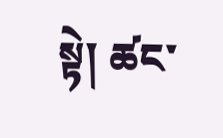སྟེ། ཚང་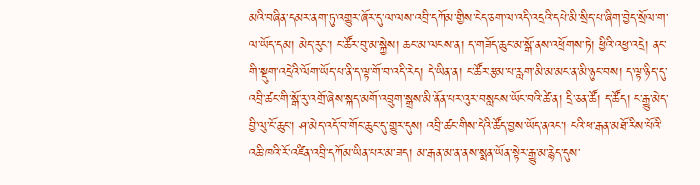མའི་བཞིན་དམར་ནག་ཏུ་འགྱུར་ཞོར་དུ་ལ་ལས་འབྲི་དཀོམ་གྱིས་ངེད་ཅག་ལ་འདི་འདྲའི་དཔེ་མི་སྲིད་པ་ཞིག་བྱེད་སྲོལ་ག་ལ་ཡོད་དམ། མེད་རུང་། ང་ཚོར་བུ་མ་སྐྱེས། ཆང་མ་ལངས་ན། ད་གཟོད་ཆུང་མ་སྒོ་ནས་འཕྲོགས་ཏེ། ཕྱིའི་འཕྱ་འདྲེ། ནང་གི་སྡུག་འདྲེའི་ལོག་ཡོད་པ་ནི་ད་ལྟ་གོ་བ་འདི་རེད། དེ་ཡིན་ན། ང་ཚོར་རྩམ་པ་རླག་མི་མ་མང་ན་མི་ཉུང་བས། ད་ལྟ་ཉིད་དུ་འབྲི་ཚང་གི་སྒོ་རུ་འགྲོ་ཞེས་སྐད་མགོ་འབྲུག་སྒྲས་མི་ནོན་པར་འུར་བསླངས་ཡོང་བའི་ཚེ་ན། དྲི་ཅན་ཚོ། ད་ཚོད། ང་རྒྱུ་མེད་བྱི་ལུ་ངོ་ཆུང་། ཤ་མེད་འདོ་བ་གོང་ཆུང་དུ་གྱུར་དུས། འབྲི་ཚང་གིས་དེའི་ཚོད་བྱས་ཡོད་ནའང་། ངའི་ཕ་རྒན་མཐོ་རིས་པོའི་འཆི་ཁའི་རོ་འཛིན་འབྲི་དཀོམ་ཡིན་པར་མ་ཟད། མ་རྒན་མ་ན་ནས་སྨན་ཡོན་སྟེར་རྒྱུ་མ་རྙེད་དུས་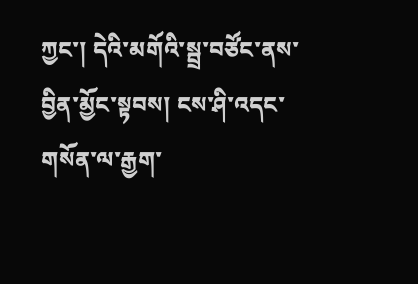ཀྱང་། དེའི་མགོའི་སྦྲ་བཙོང་ནས་བྱིན་མྱོང་སྟབས། ངས་ཤི་འདང་གསོན་ལ་རྒྱག་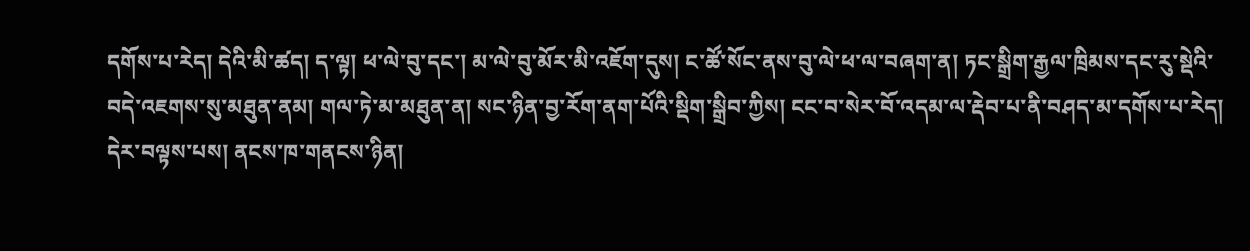དགོས་པ་རེད། དེའི་མི་ཚད། ད་ལྟ། ཕ་ལེ་བུ་དང་། མ་ལེ་བུ་མོར་མི་འཇོག་དུས། ང་ཚོ་སོང་ནས་བུ་ལེ་ཕ་ལ་བཞག་ན། ཏང་སྒྲིག་རྒྱལ་ཁྲིམས་དང་རུ་སྡེའི་བདེ་འཇགས་སུ་མཐུན་ནམ། གལ་ཏེ་མ་མཐུན་ན། སང་ཉིན་བྱ་རོག་ནག་པོའི་སྡིག་སྒྲིབ་ཀྱིས། ངང་བ་སེར་བོ་འདམ་ལ་རྡེབ་པ་ནི་བཤད་མ་དགོས་པ་རེད། དེར་བལྟས་པས། ནངས་ཁ་གནངས་ཉིན།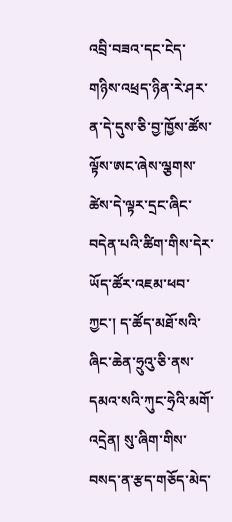འབྲི་བཟའ་དང་ངེད་གཉིས་འཕྲད་ཉིན་རེ་ཤར་ན་དེ་དུས་ཅི་བྱ་ཁྱོས་ཚོས་ལྟོས་ཨང་ཞེས་ལྕགས་ཚེས་དེ་ལྟར་དྲང་ཞིང་བདེན་པའི་ཚིག་གིས་དེར་ཡོད་ཚོར་འཇམ་ཕབ་ཀྱང་། ད་ཚོད་མཐོ་སའི་ཞིང་ཆེན་ཧྲུའུ་ཅི་ནས་དམའ་སའི་ཀུང་ཧྲེའི་མགོ་འདྲེན། སུ་ཞིག་གིས་བསད་ན་རྩད་གཅོད་མེད་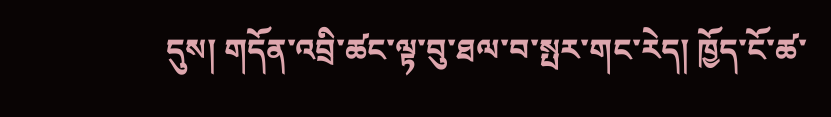དུས། གདོན་འབྲི་ཚང་ལྟ་བུ་ཐལ་བ་སྤར་གང་རེད། ཁྱོད་ངོ་ཚ་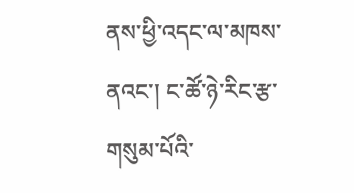ནས་ཕྱི་འདང་ལ་མཁས་ནའང་། ང་ཚོ་ཉེ་རིང་རྩ་གསུམ་པོའི་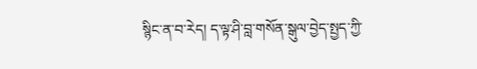སྙིང་ན་བ་རེད། ད་ལྟ་ཤི་བླ་གསོན་སྒུལ་བྱེད་སྤྱད་ཀྱི་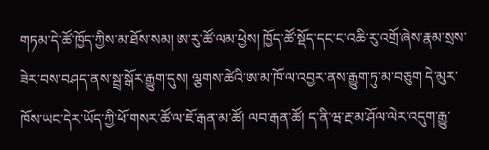གཏམ་དེ་ཚོ་ཁྱོད་ཀྱིས་མ་ཐོས་སམ། ཨ་རུ་ཚོ་ལམ་ཕྱེས། ཁྱོད་ཚོ་སྡོད་དང་ང་འཆི་རུ་འགྲོ་ཞེས་རྣམ་སྲས་ཟེར་བས་བཤད་ནས་སྦྲ་སྒོར་རྒྱུག་དུས། ལྕགས་ཚེའི་ཨ་མ་ཁོ་ལ་འབྱར་ནས་རྒྱུག་ཏུ་མ་བཅུག དེ་མུར་ཁོས་ཡང་དེར་ཡོད་ཀྱི་ཕོ་གསར་ཚོ་ལ་ཇོ་རྒན་མ་ཚོ། ལབ་རྒན་ཚོ། ད་ནི་ཝ་རྔ་མ་ཤོལ་ལེར་འདུག་རྒྱུ་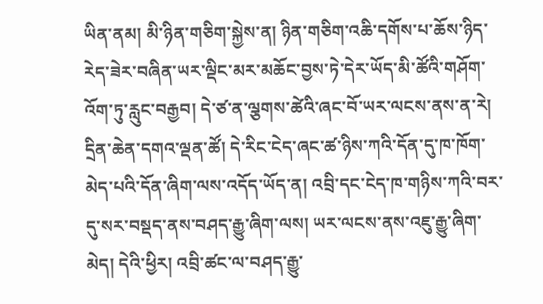ཡིན་ནམ། མི་ཉིན་གཅིག་སྐྱེས་ན། ཉིན་གཅིག་འཆི་དགོས་པ་ཆོས་ཉིད་རེད་ཟེར་བཞིན་ཡར་ལྡིང་མར་མཆོང་བྱས་ཏེ་དེར་ཡོད་མི་ཚོའི་གཤོག་འོག་ཏུ་རླུང་བརྒྱབ། དེ་ཙ་ན་ལྕགས་ཚེའི་ཞང་བོ་ཡར་ལངས་ནས་ན་རེ། དྲིན་ཆེན་དགའ་ལྡན་ཚོ། དེ་རིང་ངེད་ཞང་ཚ་ཉིས་ཀའི་དོན་དུ་ཁ་ཁོག་མེད་པའི་དོན་ཞིག་ལས་འདོད་ཡོད་ན། འབྲི་དང་ངེད་ཁ་གཉིས་ཀའི་བར་དུ་སར་བསྡད་ནས་བཤད་རྒྱུ་ཞིག་ལས། ཡར་ལངས་ནས་འཇུ་རྒྱུ་ཞིག་མེད། དེའི་ཕྱིར། འབྲི་ཚང་ལ་བཤད་རྒྱུ་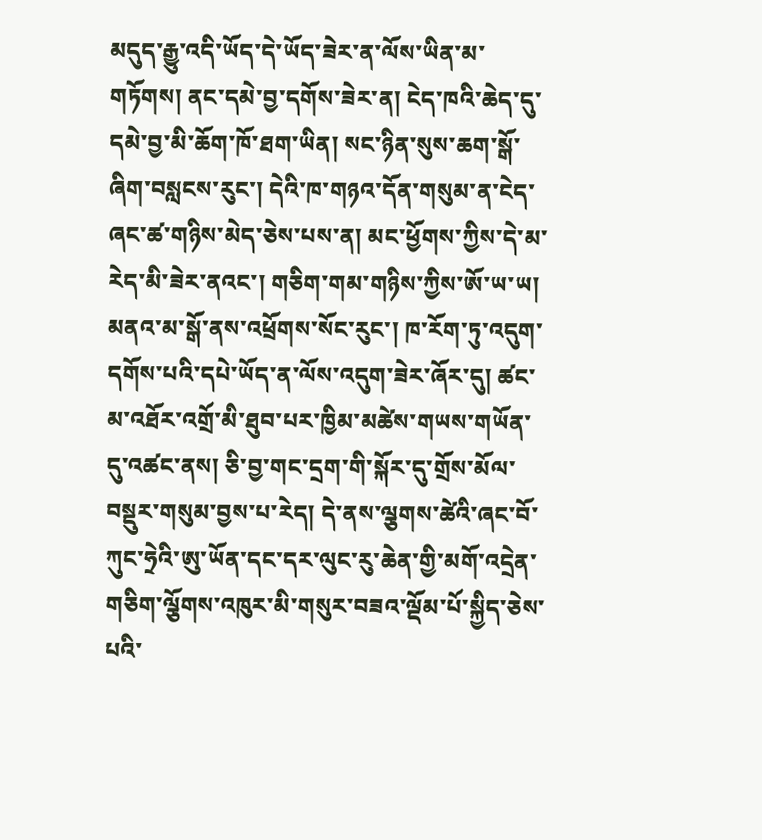མདུད་རྒྱུ་འདི་ཡོད་དེ་ཡོད་ཟེར་ན་ལོས་ཡིན་མ་གཏོགས། ནང་དམེ་བྱ་དགོས་ཟེར་ན། ངེད་ཁའི་ཆེད་དུ་དམེ་བྱ་མི་ཆོག་ཁོ་ཐག་ཡིན། སང་ཉིན་སུས་ཆག་སྒོ་ཞིག་བསླངས་རུང་། དེའི་ཁ་གཉའ་དོན་གསུམ་ན་ངེད་ཞང་ཚ་གཉིས་མེད་ཅེས་པས་ན། མང་ཕྱོགས་ཀྱིས་དེ་མ་རེད་མི་ཟེར་ནའང་། གཅིག་གམ་གཉིས་ཀྱིས་ཨོ་ཡ་ཡ། མནའ་མ་སྒོ་ནས་འཕྲོགས་སོང་རུང་། ཁ་རོག་ཏུ་འདུག་དགོས་པའི་དཔེ་ཡོད་ན་ལོས་འདུག་ཟེར་ཞོར་དུ། ཚང་མ་འཐོར་འགྲོ་མི་ཐུབ་པར་ཁྱིམ་མཚེས་གཡས་གཡོན་དུ་འཚང་ནས། ཅི་བྱ་གང་དྲག་གི་སྐོར་དུ་གྲོས་མོལ་བསྡུར་གསུམ་བྱས་པ་རེད། དེ་ནས་ལྕགས་ཚེའི་ཞང་བོ་ཀུང་ཧྲེའི་ཨུ་ཡོན་དང་དར་ལུང་རུ་ཆེན་གྱི་མགོ་འདྲེན་གཅིག་ལྕོགས་འཁུར་མི་གསུར་བཟའ་ལྡོམ་པོ་སྐྱིད་ཅེས་པའི་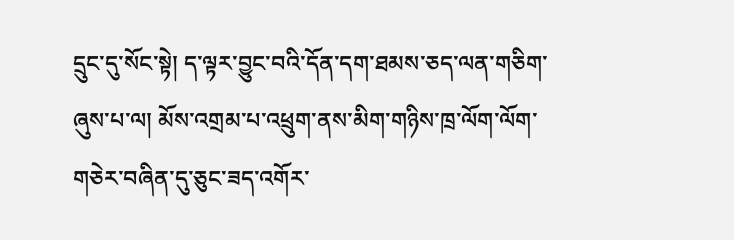དྲུང་དུ་སོང་སྟེ། ད་ལྟར་བྱུང་བའི་དོན་དག་ཐམས་ཅད་ལན་གཅིག་ཞུས་པ་ལ། མོས་འགྲམ་པ་འཕྲུག་ནས་མིག་གཉིས་ཁྲ་ལོག་ལོག་གཅེར་བཞིན་དུ་ཅུང་ཟད་འགོར་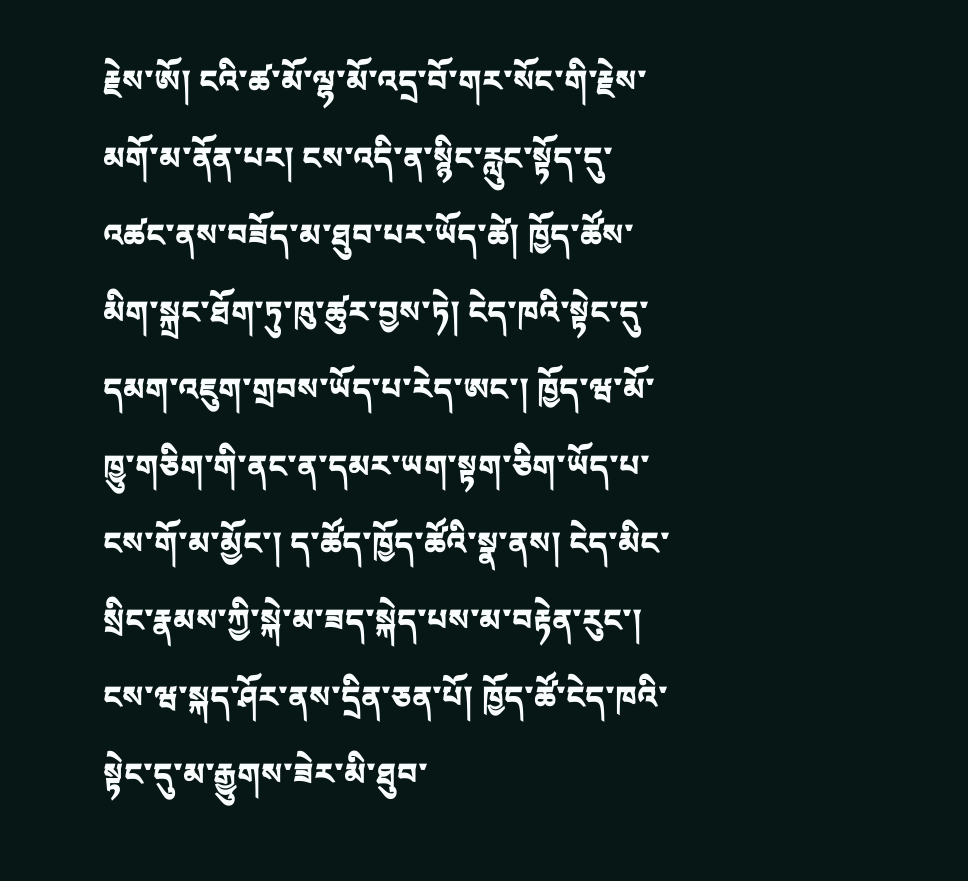རྗེས་ཨོ། ངའི་ཚ་མོ་ལྷ་མོ་འདྲ་བོ་གར་སོང་གི་རྗེས་མགོ་མ་ནོན་པར། ངས་འདི་ན་སྙིང་རླུང་སྟོད་དུ་འཚང་ནས་བཟོད་མ་ཐུབ་པར་ཡོད་ཚེ། ཁྱོད་ཚོས་མིག་སྐྲང་ཐོག་ཏུ་ཁུ་ཚུར་བྱས་ཏེ། ངེད་ཁའི་སྟེང་དུ་དམག་འཇུག་གྲབས་ཡོད་པ་རེད་ཨང་། ཁྱོད་ཝ་མོ་ཁྱུ་གཅིག་གི་ནང་ན་དམར་ཡག་སྟག་ཅིག་ཡོད་པ་ངས་གོ་མ་མྱོང་། ད་ཚོད་ཁྱོད་ཚོའི་སྣ་ནས། ངེད་མིང་སྲིང་རྣམས་ཀྱི་སྐེ་མ་ཟད་སྐེད་པས་མ་བརྟེན་རུང་། ངས་ཝ་སྐད་ཤོར་ནས་དྲིན་ཅན་པོ། ཁྱོད་ཚོ་ངེད་ཁའི་སྟེང་དུ་མ་རྒྱུགས་ཟེར་མི་ཐུབ་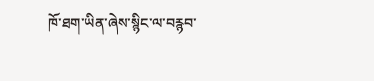ཁོ་ཐག་ཡིན་ཞེས་སྙིང་ལ་བརྙབ་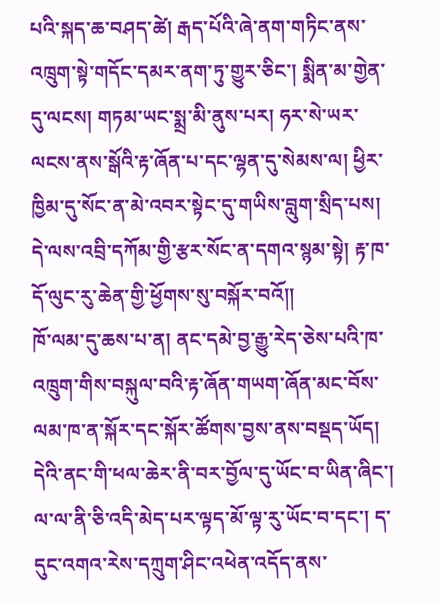པའི་སྐད་ཆ་བཤད་ཚེ། རྒད་པོའི་ཞེ་ནག་གཏིང་ནས་འཁྲུག་སྟེ་གདོང་དམར་ནག་ཏུ་གྱུར་ཅིང་། སྨིན་མ་གྱེན་དུ་ལངས། གཏམ་ཡང་སྨྲ་མི་ནུས་པར། ཧར་སེ་ཡར་ལངས་ནས་སྒོའི་རྟ་ཞོན་པ་དང་ལྷན་དུ་སེམས་ལ། ཕྱིར་ཁྱིམ་དུ་སོང་ན་མེ་འབར་སྟེང་དུ་གཡིས་བླུག་སྲིད་པས། དེ་ལས་འབྲི་དཀོམ་གྱི་རྩར་སོང་ན་དགའ་སྙམ་སྟེ། རྟ་ཁ་དོ་ལུང་རུ་ཆེན་གྱི་ཕྱོགས་སུ་བསྐོར་བའོ།།
ཁོ་ལམ་དུ་ཆས་པ་ན། ནང་དམེ་བྱ་རྒྱུ་རེད་ཅེས་པའི་ཁ་འཁྲུག་གིས་བསྐུལ་བའི་རྟ་ཞོན་གཡག་ཞོན་མང་བོས་ལམ་ཁ་ན་སྐོར་དང་སྐོར་ཚོགས་བྱས་ནས་བསྡད་ཡོད། དེའི་ནང་གི་ཕལ་ཆེར་ནི་བར་བྱོལ་དུ་ཡོང་བ་ཡིན་ཞིང་། ལ་ལ་ནི་ཅི་འདི་མེད་པར་ལྟད་མོ་ལྟ་རུ་ཡོང་བ་དང་། ད་དུང་འགའ་རེས་དཀྲུག་ཤིང་འཕེན་འདོད་ནས་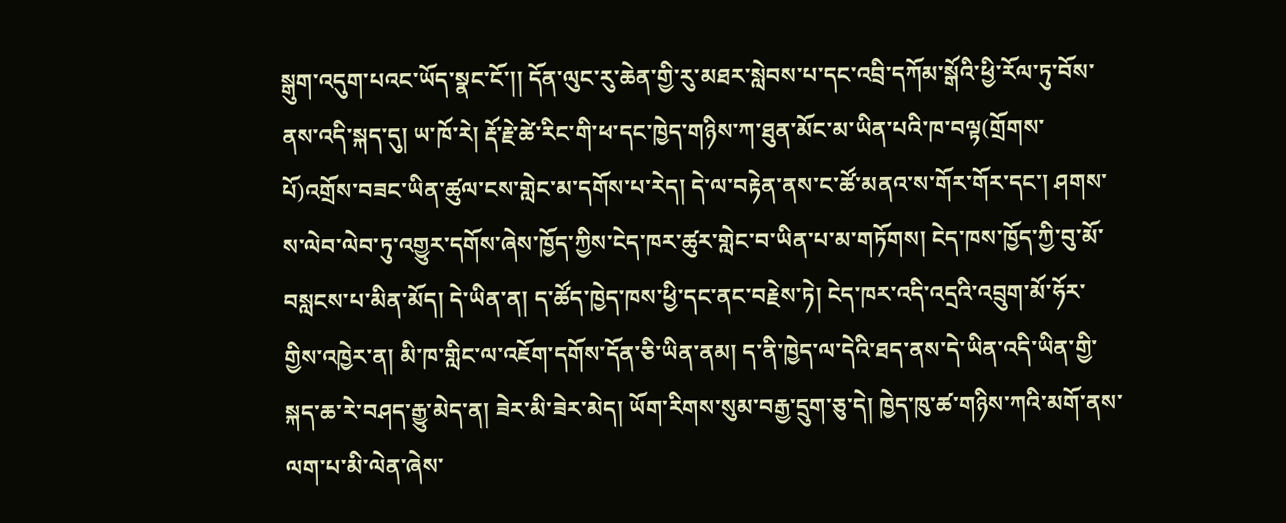སྒུག་འདུག་པའང་ཡོད་སྣང་ངོ་།། དོན་ལུང་རུ་ཆེན་གྱི་རུ་མཐར་སླེབས་པ་དང་འབྲི་དཀོམ་སྒོའི་ཕྱི་རོལ་ཏུ་བོས་ནས་འདི་སྐད་དུ། ཡ་ཁོ་རེ། རྡོ་རྗེ་ཚེ་རིང་གི་ཕ་དང་ཁྱེད་གཉིས་ཀ་ཐུན་མོང་མ་ཡིན་པའི་ཁ་བལྟ(གྲོགས་པོ)འགྲོས་བཟང་ཡིན་ཚུལ་ངས་གླེང་མ་དགོས་པ་རེད། དེ་ལ་བརྟེན་ནས་ང་ཚོ་མནའ་ས་གོར་གོར་དང་། ཤགས་ས་ལེབ་ལེབ་ཏུ་འགྱུར་དགོས་ཞེས་ཁྱོད་ཀྱིས་ངེད་ཁར་ཚུར་གླེང་བ་ཡིན་པ་མ་གཏོགས། ངེད་ཁས་ཁྱོད་ཀྱི་བུ་མོ་བསླངས་པ་མིན་མོད། དེ་ཡིན་ན། ད་ཚོད་ཁྱེད་ཁས་ཕྱི་དང་ནང་བརྗེས་ཏེ། ངེད་ཁར་འདི་འདྲའི་འབྲུག་མོ་ཧོར་གྱིས་འཁྱེར་ན། མི་ཁ་གླིང་ལ་འཇོག་དགོས་དོན་ཅི་ཡིན་ནམ། ད་ནི་ཁྱེད་ལ་དེའི་ཐད་ནས་དེ་ཡིན་འདི་ཡིན་གྱི་སྐད་ཆ་རེ་བཤད་རྒྱུ་མེད་ན། ཟེར་མི་ཟེར་མེད། ཡོག་རིགས་སུམ་བརྒྱ་དྲུག་ཅུ་དེ། ཁྱེད་ཁུ་ཚ་གཉིས་ཀའི་མགོ་ནས་ལག་པ་མི་ལེན་ཞེས་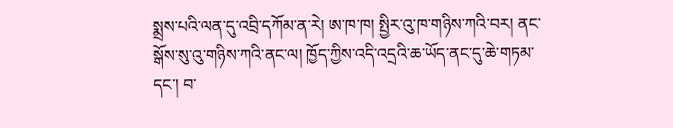སྨྲས་པའི་ལན་དུ་འབྲི་དཀོམ་ན་རེ། ཨ་ཁ་ཁ། སྤྱིར་འུ་ཁ་གཉིས་ཀའི་བར། ནང་སྒོས་སུ་འུ་གཉིས་ཀའི་ནང་ལ། ཁྱོད་ཀྱིས་འདི་འདྲའི་ཆ་ཡོད་ནང་དུ་ཆེ་གཏམ་དང་། བ་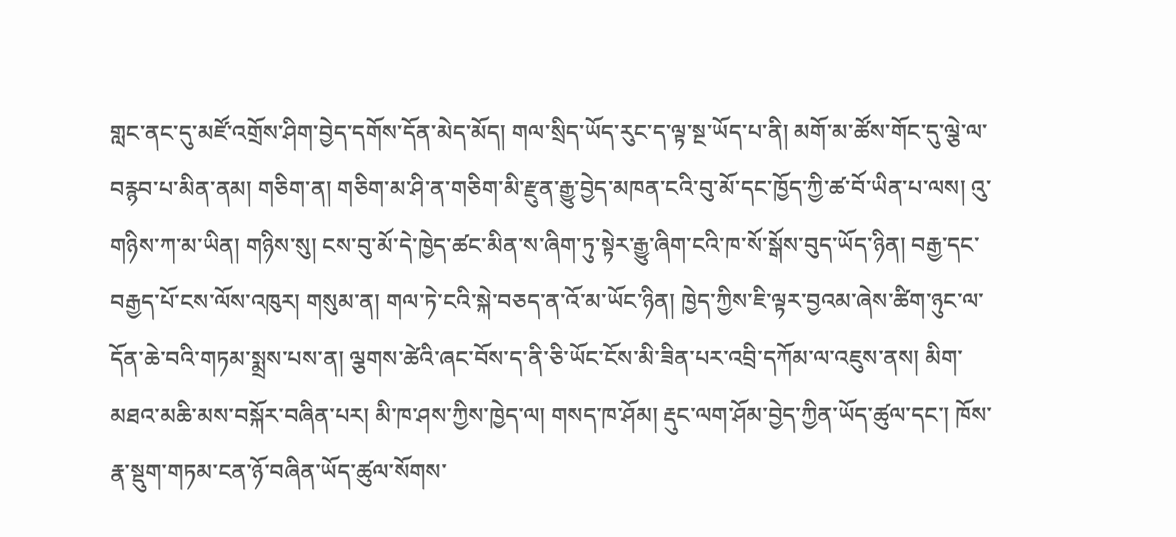གླང་ནང་དུ་མཛོ་འགྲོས་ཤིག་བྱེད་དགོས་དོན་མེད་མོད། གལ་སྲིད་ཡོད་རུང་ད་ལྟ་སྔ་ཡོད་པ་ནི། མགོ་མ་ཚོས་གོང་དུ་ལྕེ་ལ་བརྙབ་པ་མིན་ནམ། གཅིག་ན། གཅིག་མ་ཤི་ན་གཅིག་མི་རྫུན་རྒྱུ་བྱེད་མཁན་ངའི་བུ་མོ་དང་ཁྱོད་ཀྱི་ཚ་བོ་ཡིན་པ་ལས། འུ་གཉིས་ཀ་མ་ཡིན། གཉིས་སུ། ངས་བུ་མོ་དེ་ཁྱེད་ཚང་མིན་ས་ཞིག་ཏུ་སྟེར་རྒྱུ་ཞིག་ངའི་ཁ་སོ་སྒོས་བུད་ཡོད་ཉིན། བརྒྱ་དང་བརྒྱད་པོ་ངས་ལོས་འཁུར། གསུམ་ན། གལ་ཏེ་ངའི་སྐེ་བཅད་ན་འོ་མ་ཡོང་ཉིན། ཁྱེད་ཀྱིས་ཇི་ལྟར་བྱའམ་ཞེས་ཚིག་ཉུང་ལ་དོན་ཆེ་བའི་གཏམ་སྨྲས་པས་ན། ལྕགས་ཚེའི་ཞང་བོས་ད་ནི་ཅི་ཡོང་ངོས་མི་ཟིན་པར་འབྲི་དཀོམ་ལ་འཇུས་ནས། མིག་མཐའ་མཆི་མས་བསྐོར་བཞིན་པར། མི་ཁ་ཤས་ཀྱིས་ཁྱེད་ལ། གསད་ཁ་ཤོམ། རྡུང་ལག་ཤོམ་བྱེད་ཀྱིན་ཡོད་ཚུལ་དང་། ཁོས་རྣ་སྡུག་གཏམ་ངན་ཉོ་བཞིན་ཡོད་ཚུལ་སོགས་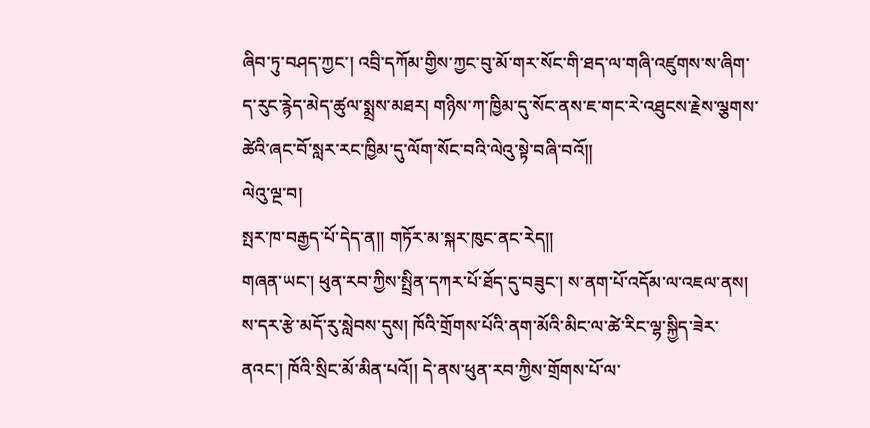ཞིབ་ཏུ་བཤད་ཀྱང་། འབྲི་དཀོམ་གྱིས་ཀྱང་བུ་མོ་གར་སོང་གི་ཐད་ལ་གཞི་འཛུགས་ས་ཞིག་ད་རུང་རྙེད་མེད་ཚུལ་སྨྲས་མཐར། གཉིས་ཀ་ཁྱིམ་དུ་སོང་ནས་ཇ་གང་རེ་འཐུངས་རྗེས་ལྕགས་ཚེའི་ཞང་བོ་སླར་རང་ཁྱིམ་དུ་ལོག་སོང་བའི་ལེའུ་སྟེ་བཞི་བའོ།།
ལེའུ་ལྔ་བ།
སྤར་ཁ་བརྒྱད་པོ་དེད་ན།། གཏོར་མ་སྐར་ཁུང་ནང་རེད།།
གཞན་ཡང་། ཕུན་རབ་ཀྱིས་སྤྲིན་དཀར་པོ་ཐོད་དུ་བཟུང་། ས་ནག་པོ་འདོམ་ལ་འཇལ་ནས། ས་དར་རྩེ་མདོ་རུ་སླེབས་དུས། ཁོའི་གྲོགས་པོའི་ནག་མོའི་མིང་ལ་ཚེ་རིང་ལྷ་སྐྱིད་ཟེར་ནའང་། ཁོའི་སྲིང་མོ་མིན་པའོ།། དེ་ནས་ཕུན་རབ་ཀྱིས་གྲོགས་པོ་ལ་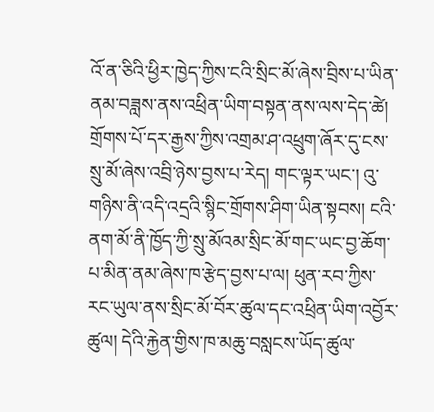འོ་ན་ཅིའི་ཕྱིར་ཁྱེད་ཀྱིས་ངའི་སྲིང་མོ་ཞེས་བྲིས་པ་ཡིན་ནམ་བཟླས་ནས་འཕྲིན་ཡིག་བསྟན་ནས་ལས་དེད་ཚེ། གྲོགས་པོ་དར་རྒྱས་ཀྱིས་འགྲམ་ཤ་འཕྲུག་ཞོར་དུ་ངས་སྲུ་མོ་ཞེས་འབྲི་ཉེས་བྱས་པ་རེད། གང་ལྟར་ཡང་། འུ་གཉིས་ནི་འདི་འདྲའི་སྙིང་གྲོགས་ཤིག་ཡིན་སྟབས། ངའི་ནག་མོ་ནི་ཁྱོད་ཀྱི་སྲུ་མོའམ་སྲིང་མོ་གང་ཡང་བྱ་ཆོག་པ་མིན་ནམ་ཞེས་ཁ་རྩེད་བྱས་པ་ལ། ཕུན་རབ་ཀྱིས་རང་ཡུལ་ནས་སྲིང་མོ་བོར་ཚུལ་དང་འཕྲིན་ཡིག་འབྱོར་ཚུལ། དེའི་རྐྱེན་གྱིས་ཁ་མཆུ་བསླངས་ཡོད་ཚུལ་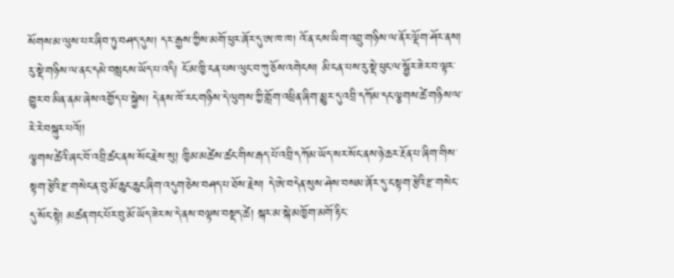སོགས་མ་ལུས་པར་ཞིབ་ཏུ་བཤད་དུས། དར་རྒྱས་ཀྱིས་མགོ་ཕུར་ཞོར་དུ་ཨ་ཁ་ཁ། འོ་ན་ངས་ཡིག་འབྲུ་གཉིས་ལ་ནོར་ལྡོག་ཤོར་ནས། རུ་སྡེ་གཉིས་ལ་ནང་དམེ་བསླངས་ཡོད་པ་འདི། ངོ་མ་ཁྱི་ངན་པས་ལུང་བ་ཀུ་ཅོས་འགེངས། མི་ངན་པས་རུ་སྡེ་ཕུང་ལ་སྦྱོར་ཟེར་བ་ལྟར་གྱུར་བ་མིན་ནམ་ཞེས་འགྱོད་པ་སྐྱེས། དེ་ནས་ཁོ་རང་གཉིས་དེ་ལུགས་ཀྱི་གློག་འཕྲིན་ཞིག་མྱུར་དུ་འབྲི་དཀོམ་དང་ལྕགས་ཚེ་གཉིས་ལ་རེ་རེ་བསྐུར་པའོ།།
ལྕགས་ཚེའི་ཞང་བོ་འབྲི་ཚང་ནས་སོང་རྗེས་སུ། ཁྱིམ་མཚེས་ཚང་གིས་རྒད་པོ་འབྲི་དཀོམ་ཡོད་སར་སོང་ནས་ཉེ་ཆར་རྔོན་པ་ཞིག་གིས་སྟག་རྩེའི་རྫ་གསེང་ན་བུ་མོ་ཆུང་ཆུང་ཞིག་འདུག་ཅེས་བཤད་པ་ཐོས་རྗེས། དེ་ཨེ་བདེན་སུས་ཤེས་བསམ་ཞོར་དུ་ང་སྟག་རྩེའི་རྫ་གསེང་དུ་སོང་སྟེ། མཚན་གང་པོར་བུ་མོ་ཡོད་ཟེར་ས་དེ་ནས་བལྟས་བསྡད་ཚེ། སྐར་མ་སྐེ་མཁྱོག་མགོ་རྟིང་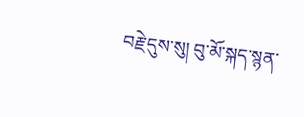བརྗེ་དུས་སུ། བུ་མོ་སྐད་སྙན་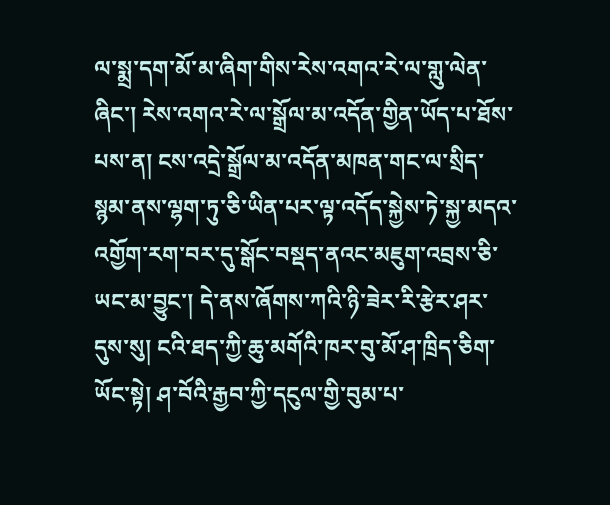ལ་སྨྲ་དག་མོ་མ་ཞིག་གིས་རེས་འགའ་རེ་ལ་གླུ་ལེན་ཞིང་། རེས་འགའ་རེ་ལ་སྒྲོལ་མ་འདོན་གྱིན་ཡོད་པ་ཐོས་པས་ན། ངས་འདྲེ་སྒྲོལ་མ་འདོན་མཁན་གང་ལ་སྲིད་སྙམ་ནས་ལྷག་ཏུ་ཅི་ཡིན་པར་ལྟ་འདོད་སྐྱེས་ཏེ་སྐྱ་མདའ་འགྱོག་རག་བར་དུ་སྒོང་བསྡད་ནའང་མཇུག་འབྲས་ཅི་ཡང་མ་བྱུང་། དེ་ནས་ཞོགས་ཀའི་ཉི་ཟེར་རི་རྩེར་ཤར་དུས་སུ། ངའི་ཐད་ཀྱི་ཆུ་མགོའི་ཁར་བུ་མོ་ཤ་ཁྲིད་ཅིག་ཡོང་སྟེ། ཤ་བོའི་རྒྱབ་ཀྱི་དངུལ་གྱི་བུམ་པ་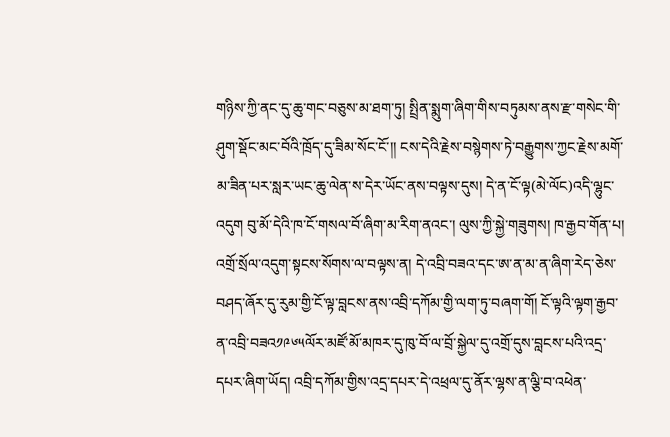གཉིས་ཀྱི་ནང་དུ་ཆུ་གང་བཅུས་མ་ཐག་ཏུ། སྤྲིན་སྨུག་ཞིག་གིས་བཏུམས་ནས་རྫ་གསེང་གི་ཤུག་སྡོང་མང་བོའི་ཁྲོད་དུ་ཟིམ་སོང་ངོ་།། ངས་དེའི་རྗེས་བསྙེགས་ཏེ་བརྒྱུགས་ཀྱང་རྗེས་མགོ་མ་ཟིན་པར་སླར་ཡང་ཆུ་ལེན་ས་དེར་ཡོང་ནས་བལྟས་དུས། དེ་ན་ངོ་ལྟ(མེ་ལོང)འདི་ལྷུང་འདུག བུ་མོ་དེའི་ཁ་ངོ་གསལ་བོ་ཞིག་མ་རིག་ནའང་། ལུས་ཀྱི་སྐྱེ་གཟུགས། ཁ་རྒྱབ་གོན་པ། འགྲོ་སྲོལ་འདུག་སྟངས་སོགས་ལ་བལྟས་ན། དེ་འབྲི་བཟའ་དང་ཨ་ན་མ་ན་ཞིག་རེད་ཅེས་བཤད་ཞོར་དུ་རུམ་གྱི་ངོ་ལྟ་བླངས་ནས་འབྲི་དཀོམ་གྱི་ལག་ཏུ་བཞག་གོ། ངོ་ལྟའི་ལྟག་རྒྱབ་ན་འབྲི་བཟའ༡༩༦༥ལོར་མཛོ་མོ་མཁར་དུ་ཁུ་བོ་ལ་བྲོ་སྐྱེལ་དུ་འགྲོ་དུས་བླངས་པའི་འདྲ་དཔར་ཞིག་ཡོད། འབྲི་དཀོམ་གྱིས་འདྲ་དཔར་དེ་འཕྲལ་དུ་ནོར་ལྷས་ན་ལྕི་བ་འཕེན་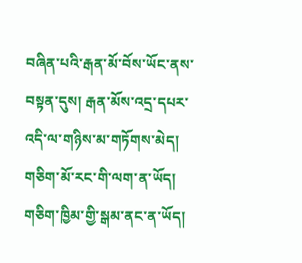བཞིན་པའི་རྒན་མོ་བོས་ཡོང་ནས་བསྟན་དུས། རྒན་མོས་འདྲ་དཔར་འདི་ལ་གཉིས་མ་གཏོགས་མེད། གཅིག་མོ་རང་གི་ལག་ན་ཡོད། གཅིག་ཁྱིམ་གྱི་སྒམ་ནང་ན་ཡོད།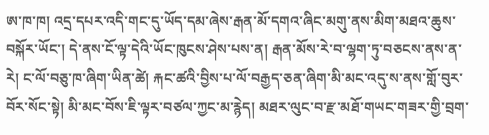ཨ་ཁ་ཁ། འདྲ་དཔར་འདི་གང་དུ་ཡོད་དམ་ཞེས་རྒན་མོ་དགའ་ཞིང་མགུ་ནས་མིག་མཐའ་ཆུས་བསྐོར་ཡོང་། དེ་ནས་ངོ་ལྟ་དེའི་ཡོང་ཁུངས་ཤེས་པས་ན། རྒན་མོས་རེ་བ་ལྷག་ཏུ་བཅངས་ནས་ན་རེ། ང་ལོ་བཅུ་ཁ་ཞིག་ཡིན་ཚེ། རྐང་ཚའི་བྱིས་པ་ལོ་བརྒྱད་ཅན་ཞིག་མི་མང་འདུ་ས་ནས་གློ་བུར་བོར་སོང་སྟེ། མི་མང་བོས་ཇི་ལྟར་བཙལ་ཀྱང་མ་རྙེད། མཐར་ལུང་བ་རྫ་མཐོ་གཡང་གཟར་གྱི་བྲག་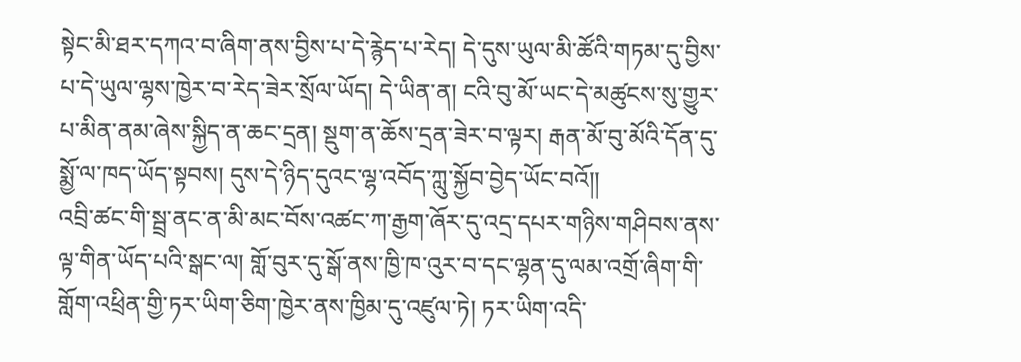སྟེང་མི་ཐར་དཀའ་བ་ཞིག་ནས་བྱིས་པ་དེ་རྙེད་པ་རེད། དེ་དུས་ཡུལ་མི་ཚོའི་གཏམ་དུ་བྱིས་པ་དེ་ཡུལ་ལྷས་ཁྱེར་བ་རེད་ཟེར་སྲོལ་ཡོད། དེ་ཡིན་ན། ངའི་བུ་མོ་ཡང་དེ་མཚུངས་སུ་གྱུར་པ་མིན་ནམ་ཞེས་སྐྱིད་ན་ཆང་དྲན། སྡུག་ན་ཆོས་དྲན་ཟེར་བ་ལྟར། རྒན་མོ་བུ་མོའི་དོན་དུ་སྨྱོ་ལ་ཁད་ཡོད་སྟབས། དུས་དེ་ཉིད་དུའང་ལྷ་འབོད་ཀླུ་སྐྱོབ་བྱེད་ཡོང་བའོ།།
འབྲི་ཚང་གི་སྦྲ་ནང་ན་མི་མང་བོས་འཚང་ཀ་རྒྱག་ཞོར་དུ་འདྲ་དཔར་གཉིས་གཤིབས་ནས་ལྟ་གིན་ཡོད་པའི་སྒང་ལ། གློ་བུར་དུ་སྒོ་ནས་ཁྱི་ཁ་འུར་བ་དང་ལྷན་དུ་ལམ་འགྲོ་ཞིག་གི་གློག་འཕྲིན་གྱི་ཏར་ཡིག་ཅིག་ཁྱེར་ནས་ཁྱིམ་དུ་འཛུལ་ཏེ། ཏར་ཡིག་འདི་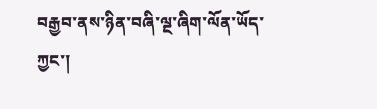བརྒྱབ་ནས་ཉིན་བཞི་ལྔ་ཞིག་ལོན་ཡོད་ཀྱང་།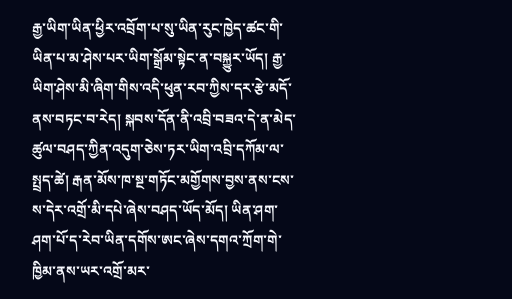རྒྱ་ཡིག་ཡིན་ཕྱིར་འབྲོག་པ་སུ་ཡིན་རུང་ཁྱེད་ཚང་གི་ཡིན་པ་མ་ཤེས་པར་ཡིག་སྒྲོམ་སྟེང་ན་བསྐྱུར་ཡོད། རྒྱ་ཡིག་ཤེས་མི་ཞིག་གིས་འདི་ཕུན་རབ་ཀྱིས་དར་རྩེ་མདོ་ནས་བཏང་བ་རེད། སྐབས་དོན་ནི་འབྲི་བཟའ་དེ་ན་མེད་ཚུལ་བཤད་ཀྱིན་འདུག་ཅེས་ཏར་ཡིག་འབྲི་དཀོམ་ལ་སྤྲད་ཚེ། རྒན་མོས་ཁ་སྔ་གཏོང་མགྱོགས་བྱས་ནས་ངས་ས་དེར་འགྲོ་མི་དཔེ་ཞེས་བཤད་ཡོད་མོད། ཡིན་ཤག་ཤག་པོ་ད་རེབ་ཡིན་དགོས་ཨང་ཞེས་དགའ་ཀྲོག་གེ་ཁྱིམ་ནས་ཡར་འགྲོ་མར་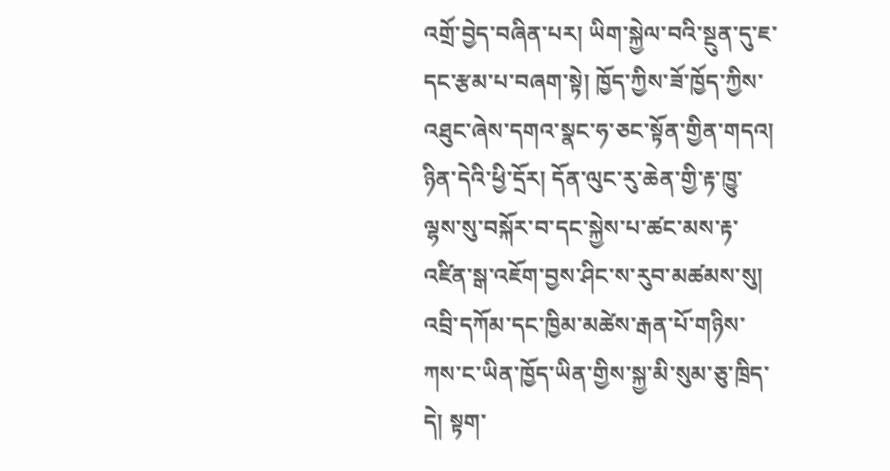འགྲོ་བྱེད་བཞིན་པར། ཡིག་སྐྱེལ་བའི་སྔུན་དུ་ཇ་དང་རྩམ་པ་བཞག་སྟེ། ཁྱོད་ཀྱིས་ཟོ་ཁྱོད་ཀྱིས་འཐུང་ཞེས་དགའ་སྣང་ཧ་ཅང་སྟོན་གྱིན་གདའ།
ཉིན་དེའི་ཕྱི་དྲོར། དོན་ལུང་རུ་ཆེན་གྱི་རྟ་ཁྱུ་ལྷས་སུ་བསྐོར་བ་དང་སྐྱེས་པ་ཚང་མས་རྟ་འཛིན་སྒ་འཇོག་བྱས་ཤིང་ས་རུབ་མཚམས་སུ། འབྲི་དཀོམ་དང་ཁྱིམ་མཚེས་རྒན་པོ་གཉིས་ཀས་ང་ཡིན་ཁྱོད་ཡིན་གྱིས་སྐྱ་མི་སུམ་ཅུ་ཁྲིད་དེ། སྟག་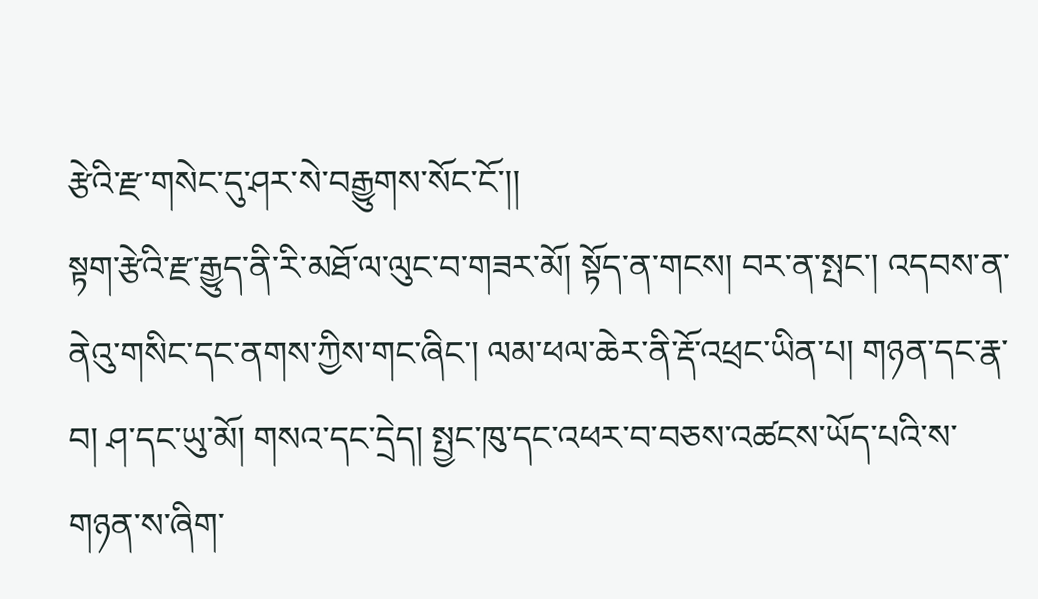རྩེའི་རྫ་གསེང་དུ་ཤར་སེ་བརྒྱུགས་སོང་ངོ་།།
སྟག་རྩེའི་རྫ་རྒྱུད་ནི་རི་མཐོ་ལ་ལུང་བ་གཟར་མོ། སྟོད་ན་གངས། བར་ན་སྤང་། འདབས་ན་ནེའུ་གསིང་དང་ནགས་ཀྱིས་གང་ཞིང་། ལམ་ཕལ་ཆེར་ནི་རྡོ་འཕྲང་ཡིན་པ། གཉན་དང་རྣ་བ། ཤ་དང་ཡུ་མོ། གསའ་དང་དྲེད། སྤྱང་ཁུ་དང་འཕར་བ་བཅས་འཚངས་ཡོད་པའི་ས་གཉན་ས་ཞིག་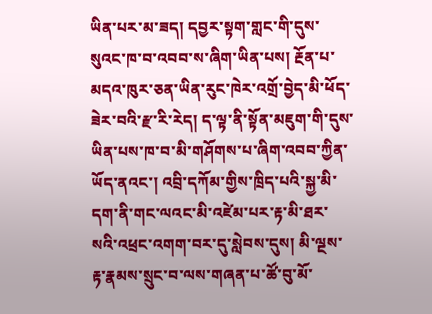ཡིན་པར་མ་ཟད། དབྱར་སྟག་གླང་གི་དུས་སུའང་ཁ་བ་འབབ་ས་ཞིག་ཡིན་པས། རྔོན་པ་མདའ་ཁུར་ཅན་ཡིན་རུང་ཁེར་འགྲོ་བྱེད་མི་ཕོད་ཟེར་བའི་རྫ་རི་རེད། ད་ལྟ་ནི་སྟོན་མཇུག་གི་དུས་ཡིན་པས་ཁ་བ་མི་གཤོགས་པ་ཞིག་འབབ་ཀྱིན་ཡོད་ནའང་། འབྲི་དཀོམ་གྱིས་ཁྲིད་པའི་སྐྱ་མི་དག་ནི་གང་ལའང་མི་འཛེམ་པར་རྟ་མི་ཐར་སའི་འཕྲང་འགག་བར་དུ་སླེབས་དུས། མི་ལྔས་རྟ་རྣམས་སྲུང་བ་ལས་གཞན་པ་ཚོ་བུ་མོ་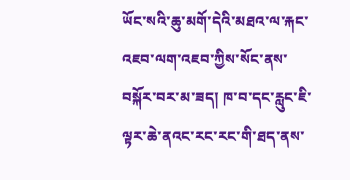ཡོང་སའི་ཆུ་མགོ་དེའི་མཐའ་ལ་རྐང་འཇབ་ལག་འཇབ་ཀྱིས་སོང་ནས་བསྐོར་བར་མ་ཟད། ཁ་བ་དང་རླུང་ཇི་ལྟར་ཆེ་ནའང་རང་རང་གི་ཐད་ནས་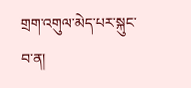གྲག་འགུལ་མེད་པར་སྐུང་བ་ན།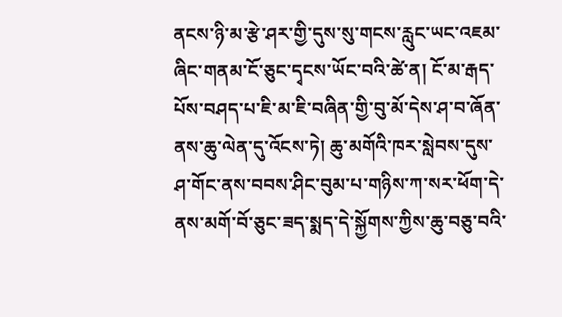ནངས་ཉི་མ་རྩེ་ཤར་གྱི་དུས་སུ་གངས་རླུང་ཡང་འཇམ་ཞིང་གནམ་ངོ་ཅུང་དྭངས་ཡོང་བའི་ཚེ་ན། ངོ་མ་རྒད་པོས་བཤད་པ་ཇི་མ་ཇི་བཞིན་གྱི་བུ་མོ་དེས་ཤ་བ་ཞོན་ནས་ཆུ་ལེན་དུ་འོངས་ཏེ། ཆུ་མགོའི་ཁར་སླེབས་དུས་ཤ་གོང་ནས་བབས་ཤིང་བུམ་པ་གཉིས་ཀ་སར་ཕོག་དེ་ནས་མགོ་བོ་ཅུང་ཟད་སྨད་དེ་སྐྱོགས་ཀྱིས་ཆུ་བཅུ་བའི་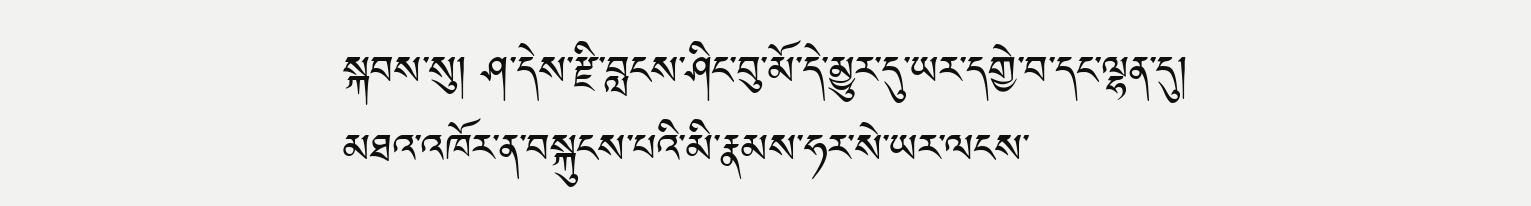སྐབས་སུ། ཤ་དེས་རྫི་བླངས་ཤིང་བུ་མོ་དེ་མྱུར་དུ་ཡར་དགྱེ་བ་དང་ལྷན་དུ། མཐའ་འཁོར་ན་བསྐུངས་པའི་མི་རྣམས་ཧར་སེ་ཡར་ལངས་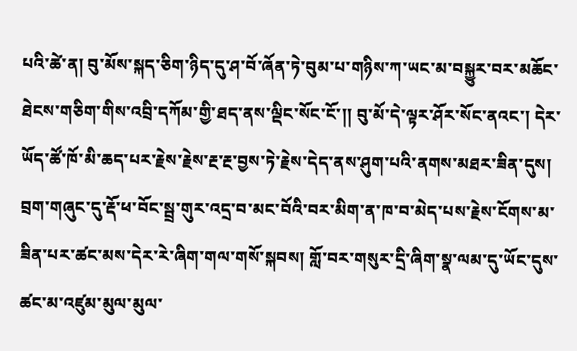པའི་ཚེ་ན། བུ་མོས་སྐད་ཅིག་ཉིད་དུ་ཤ་བོ་ཞོན་ཏེ་བུམ་པ་གཉིས་ཀ་ཡང་མ་བསྐྱུར་བར་མཆོང་ཐེངས་གཅིག་གིས་འབྲི་དཀོམ་གྱི་ཐད་ནས་ལྡིང་སོང་ངོ་།། བུ་མོ་དེ་ལྟར་ཤོར་སོང་ནའང་། དེར་ཡོད་ཚོ་ཁོ་མི་ཆད་པར་རྗེས་རྗེས་རྔ་རྔ་བྱས་ཏེ་རྗེས་དེད་ནས་ཤུག་པའི་ནགས་མཐར་ཟིན་དུས། བྲག་གཞུང་དུ་རྡོ་ཕ་བོང་སྦྲ་གུར་འདྲ་བ་མང་བོའི་བར་མིག་ན་ཁ་བ་མེད་པས་རྗེས་ངོགས་མ་ཟིན་པར་ཚང་མས་དེར་རེ་ཞིག་གལ་གསོ་སྐབས། གློ་བར་གསུར་དྲི་ཞིག་སྣ་ལམ་དུ་ཡོང་དུས་ཚང་མ་འཛུམ་མུལ་མུལ་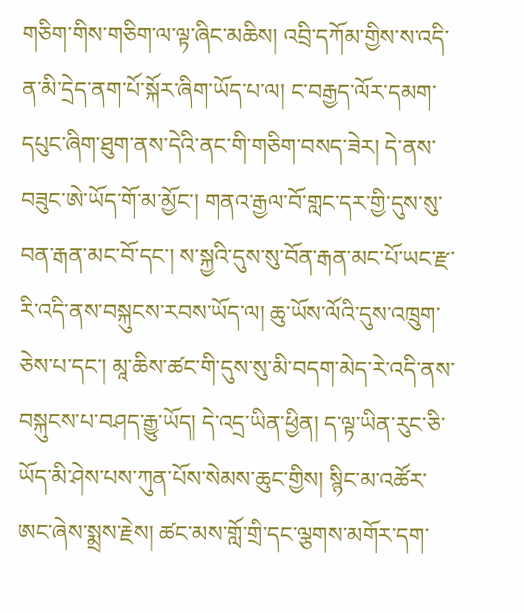གཅིག་གིས་གཅིག་ལ་ལྟ་ཞིང་མཆིས། འབྲི་དཀོམ་གྱིས་ས་འདི་ན་མི་དྲེད་ནག་པོ་སྐོར་ཞིག་ཡོད་པ་ལ། ང་བརྒྱད་ལོར་དམག་དཔུང་ཞིག་ཐུག་ནས་དེའི་ནང་གི་གཅིག་བསད་ཟེར། དེ་ནས་བཟུང་ཨེ་ཡོད་གོ་མ་མྱོང་། གནའ་རྒྱལ་བོ་གླང་དར་གྱི་དུས་སུ་བན་རྒན་མང་བོ་དང་། ས་སྐྱའི་དུས་སུ་བོན་རྒན་མང་པོ་ཡང་རྫ་རི་འདི་ནས་བསྐུངས་རབས་ཡོད་ལ། ཆུ་ཡོས་ལོའི་དུས་འཁྲུག་ཅེས་པ་དང་། མཱ་ཆིས་ཚང་གི་དུས་སུ་མི་བདག་མེད་རེ་འདི་ནས་བསྐུངས་པ་བཤད་རྒྱུ་ཡོད། དེ་འདྲ་ཡིན་ཕྱིན། ད་ལྟ་ཡིན་རུང་ཅི་ཡོད་མི་ཤེས་པས་ཀུན་པོས་སེམས་ཆུང་གྱིས། སྙིང་མ་འཚོར་ཨང་ཞེས་སྨྲས་རྗེས། ཚང་མས་གློ་གྲི་དང་ལྕགས་མགོར་དག་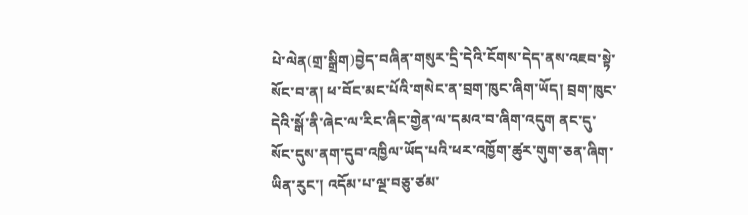པེ་ལེན(གྲ་སྒྲིག)བྱེད་བཞིན་གསུར་དྲི་དེའི་ངོགས་དེད་ནས་འཇབ་སྟེ་སོང་བ་ན། ཕ་བོང་མང་པོའི་གསེང་ན་བྲག་ཁུང་ཞིག་ཡོད། བྲག་ཁུང་དེའི་སྒོ་ནི་ཞེང་ལ་རིང་ཞིང་གྱེན་ལ་དམའ་བ་ཞིག་འདུག ནང་དུ་སོང་དུས་ནག་དུབ་འཁྱིལ་ཡོད་པའི་ཕར་འཁྱོག་ཚུར་གུག་ཅན་ཞིག་ཡིན་རུང་། འདོམ་པ་ལྔ་བཅུ་ཙམ་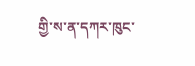གྱི་ས་ན་དཀར་ཁུང་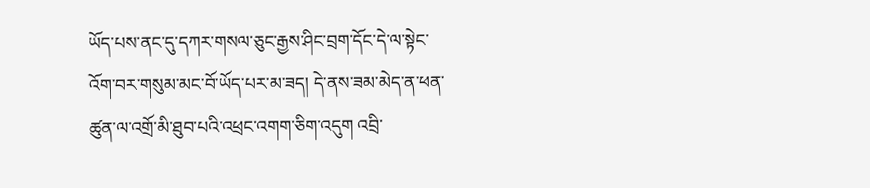ཡོད་པས་ནང་དུ་དཀར་གསལ་ཅུང་རྒྱས་ཤིང་བྲག་དོང་དེ་ལ་སྟེང་འོག་བར་གསུམ་མང་བོ་ཡོད་པར་མ་ཟད། དེ་ནས་ཟམ་མེད་ན་ཕན་ཚུན་ལ་འགྲོ་མི་ཐུབ་པའི་འཕྲང་འགག་ཅིག་འདུག འབྲི་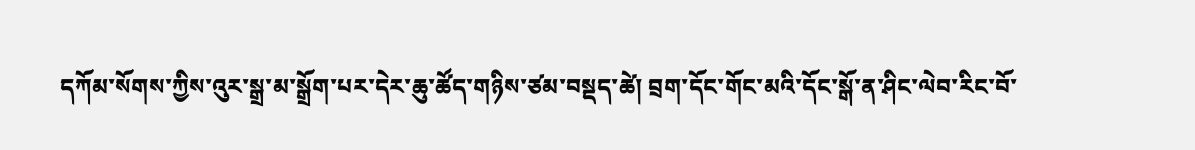དཀོམ་སོགས་ཀྱིས་འུར་སྒྲ་མ་སྒྲོག་པར་དེར་ཆུ་ཚོད་གཉིས་ཙམ་བསྡད་ཚེ། བྲག་དོང་གོང་མའི་དོང་སྒོ་ན་ཤིང་ལེབ་རིང་བོ་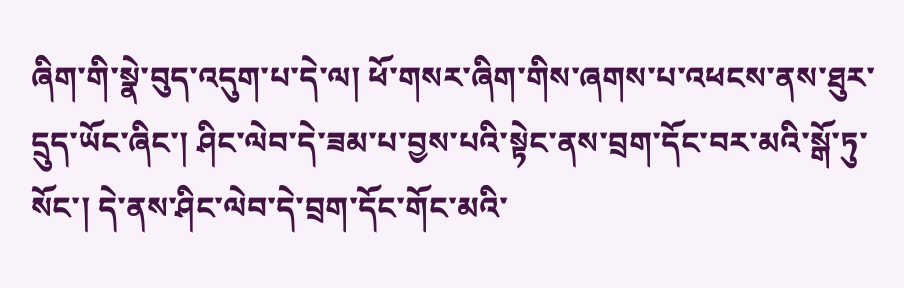ཞིག་གི་སྣེ་བུད་འདུག་པ་དེ་ལ། ཕོ་གསར་ཞིག་གིས་ཞགས་པ་འཕངས་ནས་ཐུར་དྲུད་ཡོང་ཞིང་། ཤིང་ལེབ་དེ་ཟམ་པ་བྱས་པའི་སྟེང་ནས་བྲག་དོང་བར་མའི་སྒོ་ཏུ་སོང་། དེ་ནས་ཤིང་ལེབ་དེ་བྲག་དོང་གོང་མའི་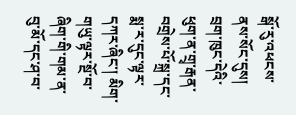སྒོ་རུ་འཕངས་ནས་སོང་དུས། བྲག་ཁུང་དེའི་ཕུག་ན་གྲྭ་རྒན་བགྲེས་པོ་སྐྲ་དང་སྨ་ར་དུང་ལྟར་དཀར་ཞིང་། མིག་གཡུ་ལྟར་སྔོ་བ་ཞིག་གི་གམ་ན་བུ་མོ་དང་ཤ་བ་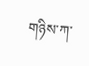གཉིས་ཀ་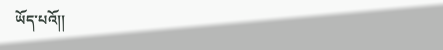ཡོད་པའོ།།